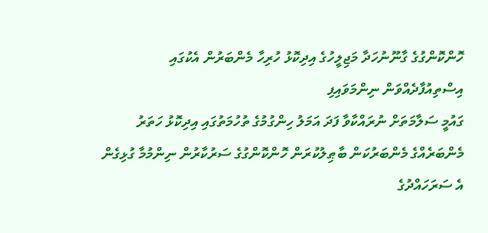ހޮންކޮންގުގެ ގާނޫނުހަދާ މަޖިލީހުގެ އިދިކޮޅު ހުރިހާ މެންބަރުން އެކުގައި އިސްތިއުފާދެއްވަން ނިންމަވައިފި
ގައުމީ ސަލާމަތަށް ނުރައްކާވާ ފަދަ އަމަލު ހިންގުމުގެ ތުހުމަތުގައި އިދިކޮޅު ހަތަރު މެންބަރެއްގެ މެންބަރުކަން ބާޠިލުކުރަން ހޮންކޮންގުގެ ސަރުކާރުން ނިންމުމާ ގުޅިގެން އެ ސަރަހައްދުގެ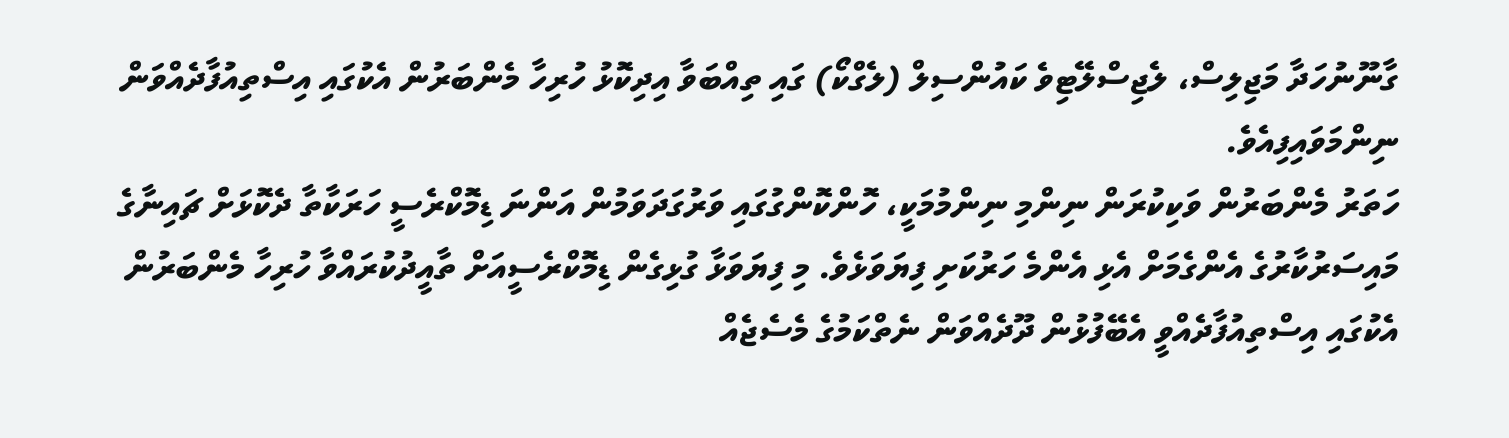ގާނޫނުހަދާ މަޖިލިސް، ލެޖިސްލޭޓިވެ ކައުންސިލް (ލެގްކޯ) ގައި ތިއްބަވާ އިދިކޮޅު ހުރިހާ މެންބަރުން އެކުގައި އިސްތިއުފާދެއްވަން ނިންމަވައިފިއެވެ.
ހަތަރު މެންބަރުން ވަކިކުރަން ނިންމި ނިންމުމަކީ، ހޮންކޮންގުގައި ވަރުގަދަވަމުން އަންނަ ޑިމޮކްރެސީ ހަރަކާތާ ދެކޮޅަށް ޗައިނާގެ މައިސަރުކާރުގެ އެންގެމަށް އެޅި އެންމެ ހަރުކަށި ފިޔަވަޅެވެ. މި ފިޔަވަޅާ ގުޅިގެން ޑިމޮކްރެސީއަށް ތާއީދުކުރައްވާ ހުރިހާ މެންބަރުން އެކުގައި އިސްތިއުފާދެއްވީ އެބޭފުޅުން ދޫދެއްވަން ނެތްކަމުގެ މެސެޖެއް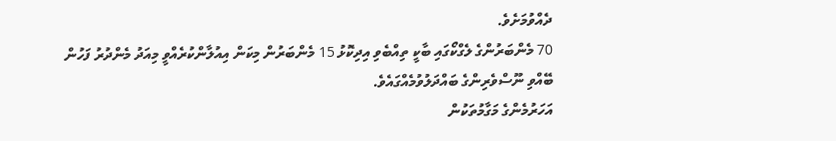ދެއްވުމަށެވެ.
70 މެންބަރުންގެ ލެގްކޯގައި ބާކީ ތިއްބެވި އިދިކޮޅު 15 މެންބަރުން މިކަން އިއުލާންކުރެއްވީ މިއަދު މެންދުރު ފަހުން ބޭއްވި ނޫސްވެރިންގެ ބައްދަލުވުމެއްގައެވެ.
އަހަރުމެންގެ މަގާމުތަކުން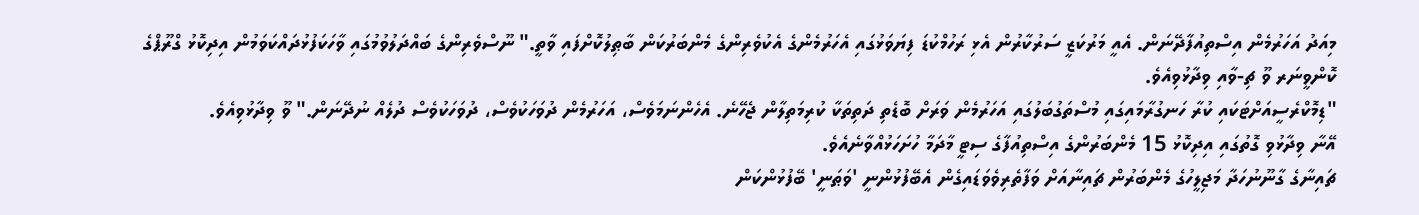މިއަދު އަހަރުމެން އިސްތިއުފާދޭނަން. އެއީ މަރުކަޒީ ސަރުކާރުން އެޅި ރަހުމްކުޑަ ފިޔަވަޅުގައި އެހަރުމެންގެ އެކުވެރިންގެ މެންބަރުކަން ބާޠިލުކޮށްފައި ވާތީ." ނޫސްވެރިންގެ ބައްދަލުވުމުގައި ވާހަކަފުޅުދައްކަވަމުން އިދިކޮޅު ގްރޫޕްގެ ކޮންވީނަރ ވޫ ޗި-ވާއި ވިދާޅުވިއެވެ.
"ޑިމޮކްރެސީއަށްޓަކައި ކުރާ ހަނގުރާމައިގައި މުސްތަގުބަލުގައި އަހަރުމެން ވަރަށް ބޮޑެތި ދަތިތަކާ ކުރިމަތިލާން ޖެހޭނެ. އެހެންނަމަވެސް، އަހަރުމެން ދުވަހަކުވެސް، ދުވަހަކުވެސް ދުލެއް ނުދޭނަން." ވޫ ވިދާޅުވިއެވެ.
އޭނާ ވިދާޅުވި ގޮތުގައި އިދިކޮޅު 15 މެންބަރުންގެ އިސްތިއުފާގެ ސިޓީ މާދަމާ ހުށަހަޅުއްވާނެއެވެ.
ޗައިނާގެ ގާނޫނުހަދާ މަޖިލީހުގެ މެންބަރުން ޗައިނާއަށް ވަފާތެރިވެވަޑައިގެން އެބޭފުޅުންނީ 'ވަޠަނީ' ބޭފުޅުންކަން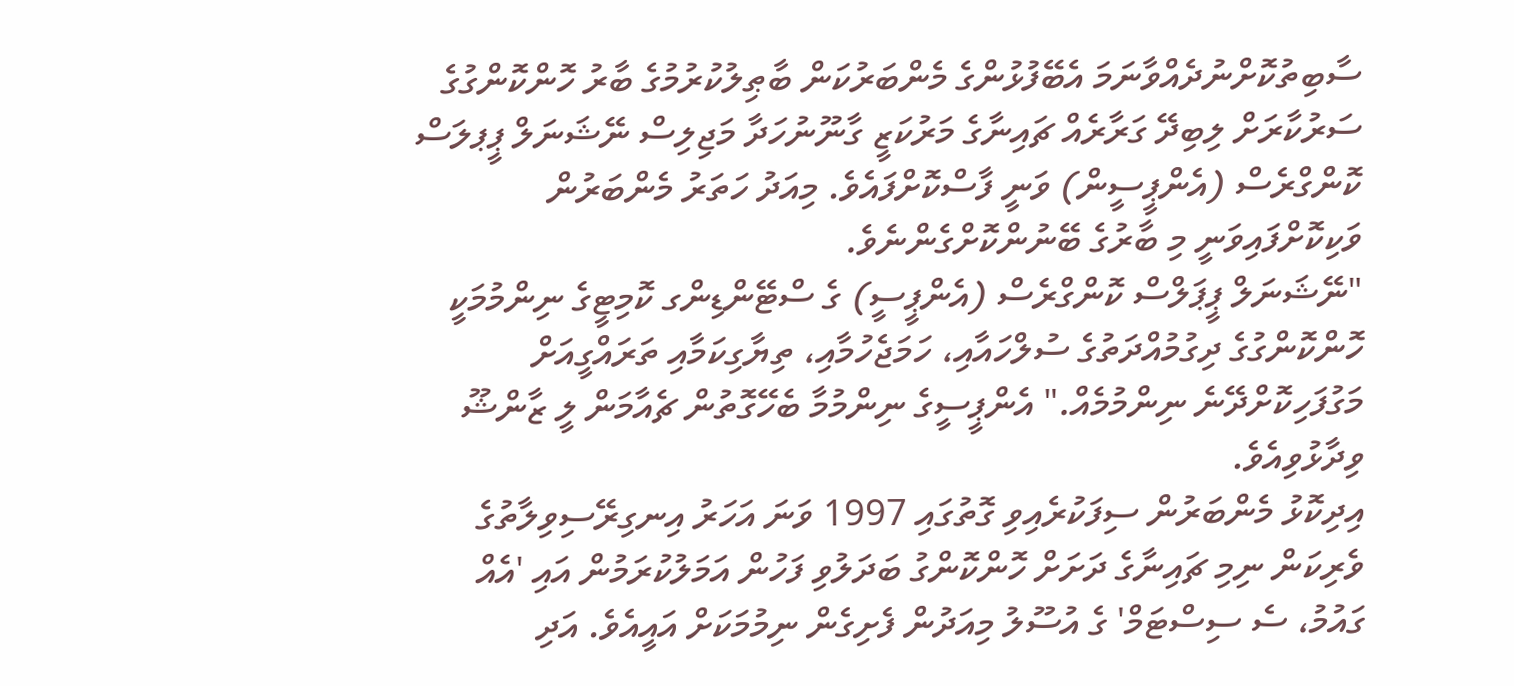ސާބިތުކޮށްނުދެއްވާނަމަ އެބޭފުޅުންގެ މެންބަރުކަން ބާޠިލުކުރުމުގެ ބާރު ހޮންކޮންގުގެ ސަރުކާރަށް ލިބިދޭ ގަރާރެއް ޗައިނާގެ މަރުކަޒީ ގާނޫނުހަދާ މަޖިލިސް ނޭޝަނަލް ޕީޕލަސް ކޮންގްރެސް (އެންޕީސީން) ވަނީ ފާސްކޮށްފައެވެ. މިއަދު ހަތަރު މެންބަރުން ވަކިކޮށްފައިވަނީ މި ބާރުގެ ބޭނުންކޮށްގެންނެވެ.
"ނޭޝަނަލް ޕީޕަލްސް ކޮންގްރެސް (އެންޕީސީ) ގެ ސްޓޭންޑިންގ ކޮމިޓީގެ ނިންމުމަކީ ހޮންކޮންގުގެ ދިގުމުއްދަތުގެ ސުލްހައާއި، ހަމަޖެހުމާއި، ތިޔާގިކަމާއި ތަރައްގީއަށް މަގުފަހިކޮށްދޭނެ ނިންމުމެއް." އެންޕީސީގެ ނިންމުމާ ބެހޭގޮތުން ޗެއާމަން ލީ ޒާންޝޫ ވިދާޅުވިއެވެ.
އިދިކޮޅު މެންބަރުން ސިފަކުރެއިވި ގޮތުގައި 1997 ވަނަ އަހަރު އިނގިރޭސިވިލާތުގެ ވެރިކަން ނިމި ޗައިނާގެ ދަށަށް ހޮންކޮންގު ބަދަލުވި ފަހުން އަމަލުކުރަމުން އައި 'އެއް ގައުމު، ސެ ސިސްޓަމް' ގެ އުސޫލު މިއަދުން ފެށިގެން ނިމުމަކަށް އައީއެވެ. އަދި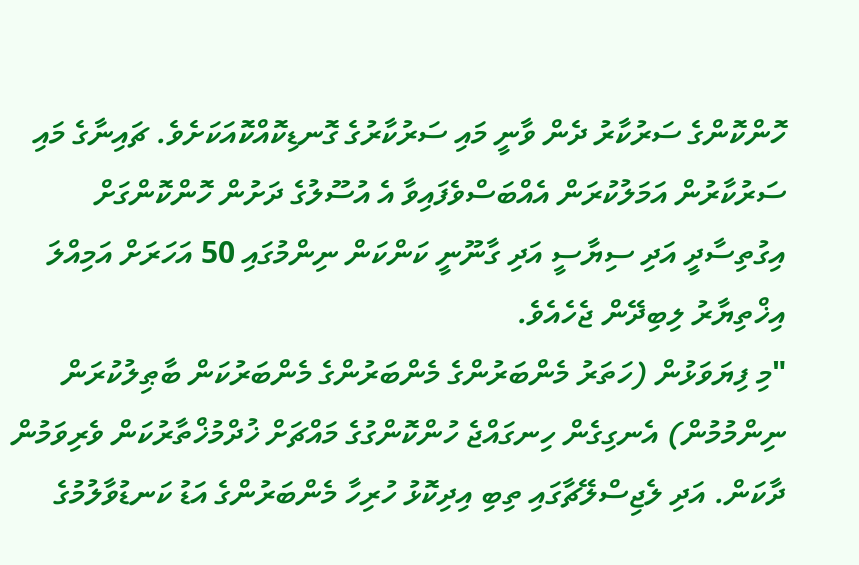ހޮންކޮންގެ ސަރުކާރު ދެން ވާނީ މައި ސަރުކާރުގެ ގޮނޑިކޮއްކޮއަކަށެވެ. ޗައިނާގެ މައި ސަރުކާރުން އަމަލުކުރަން އެއްބަސްވެފައިވާ އެ އުސޫލުގެ ދަށުން ހޮންކޮންގަށް އިގުތިސާދީ އަދި ސިޔާސީ އަދި ގާނޫނީ ކަންކަން ނިންމުގައި 50 އަހަރަށް އަމިއްލަ އިޚްތިޔާރު ލިބިދޭން ޖެހެއެވެ.
"މި ފިޔަވަޅުން (ހަތަރު މެންބަރުންގެ މެންބަރުންގެ މެންބަރުކަން ބާޠިލުކުރަން ނިންމުމުން) އެނގިގެން ހިނގައްޖެ ހުންކޮންގުގެ މައްޗަށް ޚުދްމުޚްތާރުކަން ވެރިވަމުން ދާކަން. އަދި ލެޖިސްލޭޗާގައި ތިބި އިދިކޮޅު ހުރިހާ މެންބަރުންގެ އަޑު ކަނޑުވާލުމުގެ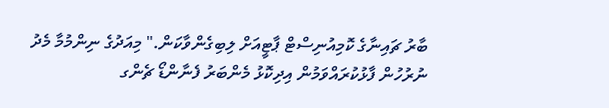ބާރު ޗައިނާގެ ކޮމިއުނިސްޓް ޕާޓީއަށް ލިބިގެންވާކަން." މިއަދުގެ ނިންމުމާ މެދު ނުރުހުން ފާޅުކުރައްވަމުން އިދިކޮޅު މެންބަރު ފެނާންޑޯ ޗެންގ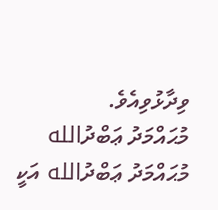ވިދާޅުވިއެވެ.
މުޙައްމަދު ޢަބްދުالله
މުޙައްމަދު ޢަބްދުالله އަކީ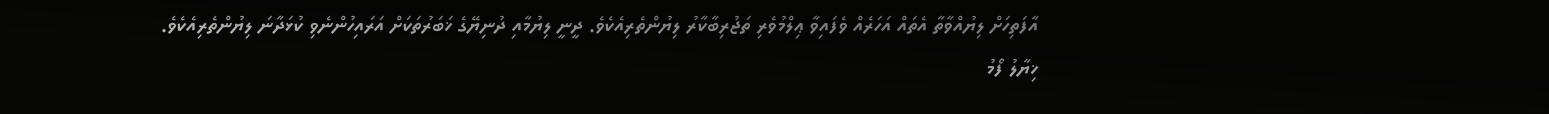އާފަތިހަށް ލިޔުއްވާތާ އެތައް އަހަރެއް ވެފައިވާ ޢިލްމުވެރި ތަޖުރިބާކާރު ލިޔުންތެރިއެކެވެ. ދީނީ ލިޔުމާއި ދުނިޔޭގެ ޚަބަރުތަކަށް އަރައިހުންނެވި ކުޅަދާނަ ލިޔުންތެރިއެކެވެ.
ޚިޔާލު ފޯމު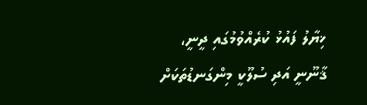ޚިޔާލު ފައުޅު ކުރެއްވުމުގައި ދީނީ، ޤާނޫނީ އަދި ސުލޫކީ މިންގަނޑުތަކަށް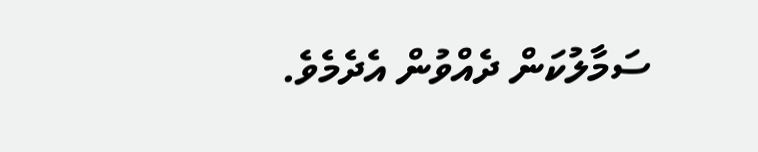ސަމާލުކަން ދެއްވުން އެދެމެވެ.